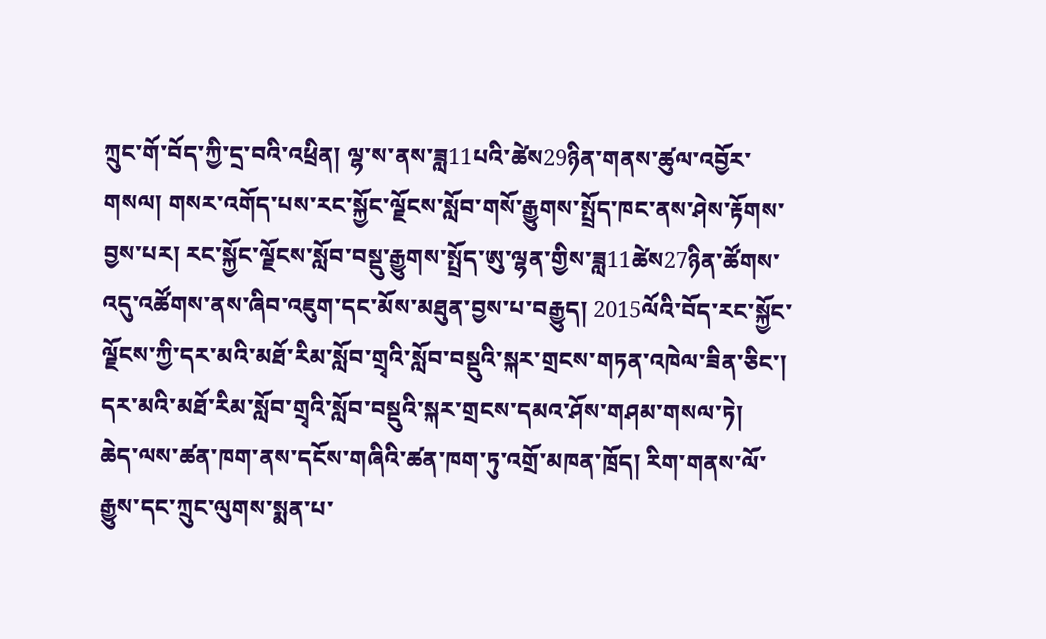ཀྲུང་གོ་བོད་ཀྱི་དྲ་བའི་འཕྲིན། ལྷ་ས་ནས་ཟླ11པའི་ཚེས29ཉིན་གནས་ཚུལ་འབྱོར་གསལ། གསར་འགོད་པས་རང་སྐྱོང་ལྗོངས་སློབ་གསོ་རྒྱུགས་སྤྲོད་ཁང་ནས་ཤེས་རྟོགས་བྱས་པར། རང་སྐྱོང་ལྗོངས་སློབ་བསྡུ་རྒྱུགས་སྤྲོད་ཨུ་ལྷན་གྱིས་ཟླ11ཚེས27ཉིན་ཚོགས་འདུ་འཚོགས་ནས་ཞིབ་འཇུག་དང་མོས་མཐུན་བྱས་པ་བརྒྱུད། 2015ལོའི་བོད་རང་སྐྱོང་ལྗོངས་ཀྱི་དར་མའི་མཐོ་རིམ་སློབ་གྲྭའི་སློབ་བསྡུའི་སྐར་གྲངས་གཏན་འཁེལ་ཟིན་ཅིང་། དར་མའི་མཐོ་རིམ་སློབ་གྲྭའི་སློབ་བསྡུའི་སྐར་གྲངས་དམའ་ཤོས་གཤམ་གསལ་ཏེ།
ཆེད་ལས་ཚན་ཁག་ནས་དངོས་གཞིའི་ཚན་ཁག་ཏུ་འགྲོ་མཁན་ཁྲོད། རིག་གནས་ལོ་རྒྱུས་དང་ཀྲུང་ལུགས་སྨན་པ་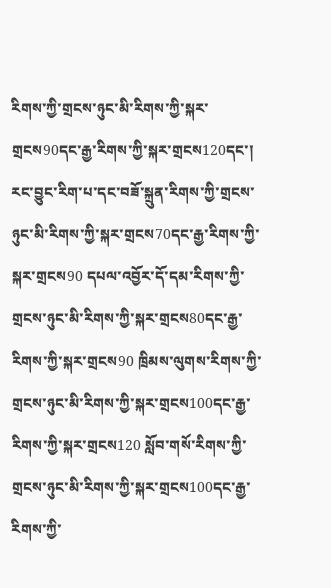རིགས་ཀྱི་གྲངས་ཉུང་མི་རིགས་ཀྱི་སྐར་གྲངས90དང་རྒྱ་རིགས་ཀྱི་སྐར་གྲངས120དང་། རང་བྱུང་རིག་པ་དང་བཟོ་སྐྲུན་རིགས་ཀྱི་གྲངས་ཉུང་མི་རིགས་ཀྱི་སྐར་གྲངས70དང་རྒྱ་རིགས་ཀྱི་སྐར་གྲངས90 དཔལ་འབྱོར་དོ་དམ་རིགས་ཀྱི་གྲངས་ཉུང་མི་རིགས་ཀྱི་སྐར་གྲངས80དང་རྒྱ་རིགས་ཀྱི་སྐར་གྲངས90 ཁྲིམས་ལུགས་རིགས་ཀྱི་གྲངས་ཉུང་མི་རིགས་ཀྱི་སྐར་གྲངས100དང་རྒྱ་རིགས་ཀྱི་སྐར་གྲངས120 སློབ་གསོ་རིགས་ཀྱི་གྲངས་ཉུང་མི་རིགས་ཀྱི་སྐར་གྲངས100དང་རྒྱ་རིགས་ཀྱི་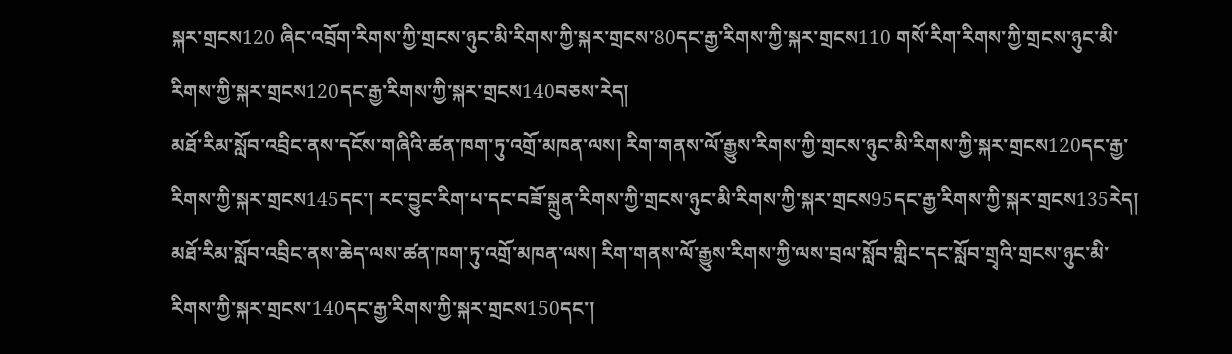སྐར་གྲངས120 ཞིང་འབྲོག་རིགས་ཀྱི་གྲངས་ཉུང་མི་རིགས་ཀྱི་སྐར་གྲངས་80དང་རྒྱ་རིགས་ཀྱི་སྐར་གྲངས110 གསོ་རིག་རིགས་ཀྱི་གྲངས་ཉུང་མི་རིགས་ཀྱི་སྐར་གྲངས120དང་རྒྱ་རིགས་ཀྱི་སྐར་གྲངས140བཅས་རེད།
མཐོ་རིམ་སློབ་འབྲིང་ནས་དངོས་གཞིའི་ཚན་ཁག་ཏུ་འགྲོ་མཁན་ལས། རིག་གནས་ལོ་རྒྱུས་རིགས་ཀྱི་གྲངས་ཉུང་མི་རིགས་ཀྱི་སྐར་གྲངས120དང་རྒྱ་རིགས་ཀྱི་སྐར་གྲངས145དང་། རང་བྱུང་རིག་པ་དང་བཟོ་སྐྲུན་རིགས་ཀྱི་གྲངས་ཉུང་མི་རིགས་ཀྱི་སྐར་གྲངས95དང་རྒྱ་རིགས་ཀྱི་སྐར་གྲངས135རེད།
མཐོ་རིམ་སློབ་འབྲིང་ནས་ཆེད་ལས་ཚན་ཁག་ཏུ་འགྲོ་མཁན་ལས། རིག་གནས་ལོ་རྒྱུས་རིགས་ཀྱི་ལས་བྲལ་སློབ་གླིང་དང་སློབ་གྲྭའི་གྲངས་ཉུང་མི་རིགས་ཀྱི་སྐར་གྲངས་140དང་རྒྱ་རིགས་ཀྱི་སྐར་གྲངས150དང་།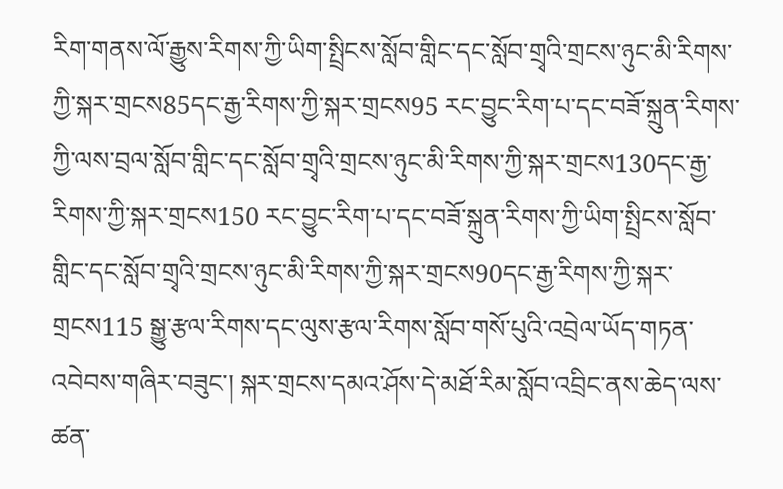རིག་གནས་ལོ་རྒྱུས་རིགས་ཀྱི་ཡིག་སྤྲིངས་སློབ་གླིང་དང་སློབ་གྲྭའི་གྲངས་ཉུང་མི་རིགས་ཀྱི་སྐར་གྲངས85དང་རྒྱ་རིགས་ཀྱི་སྐར་གྲངས95 རང་བྱུང་རིག་པ་དང་བཟོ་སྐྲུན་རིགས་ཀྱི་ལས་བྲལ་སློབ་གླིང་དང་སློབ་གྲྭའི་གྲངས་ཉུང་མི་རིགས་ཀྱི་སྐར་གྲངས130དང་རྒྱ་རིགས་ཀྱི་སྐར་གྲངས150 རང་བྱུང་རིག་པ་དང་བཟོ་སྐྲུན་རིགས་ཀྱི་ཡིག་སྤྲིངས་སློབ་གླིང་དང་སློབ་གྲྭའི་གྲངས་ཉུང་མི་རིགས་ཀྱི་སྐར་གྲངས90དང་རྒྱ་རིགས་ཀྱི་སྐར་གྲངས115 སྒྱུ་རྩལ་རིགས་དང་ལུས་རྩལ་རིགས་སློབ་གསོ་པུའི་འབྲེལ་ཡོད་གཏན་འབེབས་གཞིར་བཟུང་། སྐར་གྲངས་དམའ་ཤོས་དེ་མཐོ་རིམ་སློབ་འབྲིང་ནས་ཆེད་ལས་ཚན་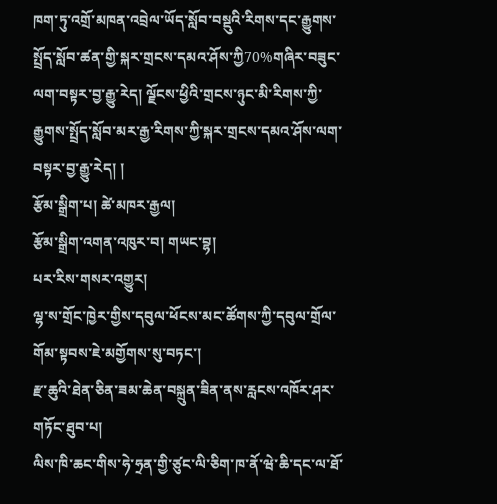ཁག་ཏུ་འགྲོ་མཁན་འབྲེལ་ཡོད་སློབ་བསྡུའི་རིགས་དང་རྒྱུགས་སྤྲོད་སློབ་ཚན་གྱི་སྐར་གྲངས་དམའ་ཤོས་ཀྱི70%གཞིར་བཟུང་ལག་བསྟར་བྱ་རྒྱུ་རེད། ལྗོངས་ཕྱིའི་གྲངས་ཉུང་མི་རིགས་ཀྱི་རྒྱུགས་སྤྲོད་སློབ་མར་རྒྱ་རིགས་ཀྱི་སྐར་གྲངས་དམའ་ཤོས་ལག་བསྟར་བྱ་རྒྱུ་རེད། །
རྩོམ་སྒྲིག་པ། ཚེ་མཁར་རྒྱལ།
རྩོམ་སྒྲིག་འགན་འཁུར་བ། གཡང་བྷ།
པར་རིས་གསར་འགྱུར།
ལྷ་ས་གྲོང་ཁྱེར་གྱིས་དབུལ་ཕོངས་མང་ཚོགས་ཀྱི་དབུལ་གྲོལ་གོམ་སྟབས་ཇེ་མགྱོགས་སུ་བཏང་།
རྫ་ཆུའི་ཐེན་ཅིན་ཟམ་ཆེན་བསྐྲུན་ཟིན་ནས་རླངས་འཁོར་ཤར་གཏོང་ཐུབ་པ།
ལིས་ཁི་ཆང་གིས་ཧེ་ཧྲན་གྱི་ཙུང་ལི་ཅིག་ཁ་ནོ་ཝེ་ཆི་དང་ལ་ཐོ་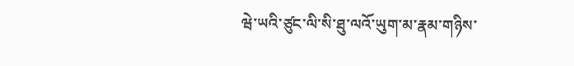ཝེ་ཡའི་ཙུང་ལི་སི་ཐུ་ལའོ་ཡུག་མ་རྣམ་གཉིས་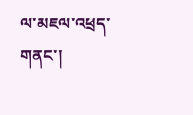ལ་མཇལ་འཕྲད་གནང་།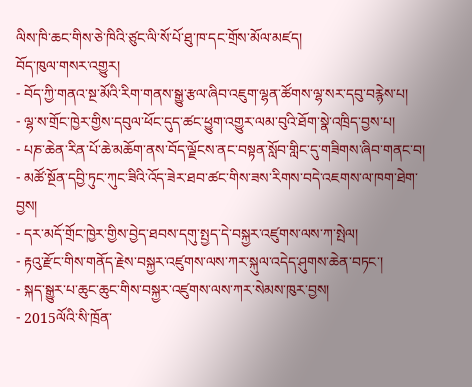ལིས་ཁི་ཆང་གིས་ཅེ་ཁིའི་ཙུང་ལི་སོ་པོ་ཐུ་ཁ་དང་གྲོས་མོལ་མཛད།
བོད་ཁུལ་གསར་འགྱུར།
- བོད་ཀྱི་གནའ་སྔ་མོའི་རིག་གནས་སྒྱུ་རྩལ་ཞིབ་འཇུག་ལྷན་ཚོགས་ལྷ་སར་དབུ་བརྙེས་པ།
- ལྷ་ས་གྲོང་ཁྱེར་གྱིས་དབུལ་ཕོང་དུད་ཚང་ཕྱུག་འགྱུར་ལམ་བུའི་ཐོག་སྣེ་འཁྲིད་བྱས་པ།
- པཎ་ཆེན་རིན་པོ་ཆེ་མཆོག་ནས་བོད་ལྗོངས་ནང་བསྟན་སློབ་གླིང་དུ་གཟིགས་ཞིབ་གནང་བ།
- མཚོ་སྔོན་དབྱི་ཏུང་ཀུང་ཟིའི་འོད་ཟེར་ཐབ་ཚང་གིས་ཟས་རིགས་བདེ་འཇགས་ལ་ཁག་ཐེག་བྱས།
- དར་མདོ་གྲོང་ཁྱེར་གྱིས་བྱེད་ཐབས་དགུ་སྤྱད་དེ་བསྐྱར་འཛུགས་ལས་ཀ་སྤེལ།
- རྟའུ་རྫོང་གིས་གནོད་རྗེས་བསྐྱར་འཛུགས་ལས་ཀར་སྐུལ་འདེད་ཤུགས་ཆེན་བཏང་།
- སྐད་སྒྱུར་པ་ཆུང་ཆུང་གིས་བསྐྱར་འཛུགས་ལས་ཀར་སེམས་ཁུར་བྱས།
- 2015ལོའི་སི་ཁྲོན་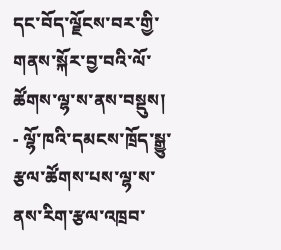དང་བོད་ལྗོངས་བར་གྱི་གནས་སྐོར་བྱ་བའི་ལོ་ཚོགས་ལྷ་ས་ནས་བསྡུས།
- ལྷོ་ཁའི་དམངས་ཁྲོད་སྒྱུ་རྩལ་ཚོགས་པས་ལྷ་ས་ནས་རིག་རྩལ་འཁྲབ་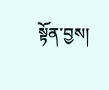སྟོན་བྱས།